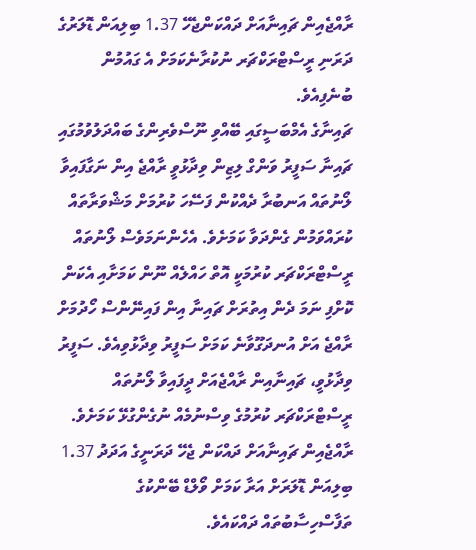ރާއްޖެއިން ޗައިނާއަށް ދައްކަންޖެހޭ 1.37 ބިލިއަން ޑޮލަރުގެ ދަރަނި ރީސްޓްރަކްޗަރ ނުކުރާނެކަމަށް އެ ގައުމުން ބުނެފިއެވެ.
ޗައިނާގެ އެމްބަސީގައި ބޭއްވި ނޫސްވެރިންގެ ބައްދަލުވުމުގައި ޗައިނާ ސަފީރު ވަންގް ލިޒިން ވިދާޅުވީ ރާއްޖެ އިން ނަގާފައިވާ ލޯނުތައް އަނބުރާ ދެއްކުން ފަސޭހަ ކުރުމަށް މަޝްވަރާތައް ކުރައްވަމުން ގެންދަވާ ކަމަށެވެ. އެހެންނަމަވެސް ލޯނުތައް ރީސްޓްރަކްޗަރ ކުރުމަކީ އޮތް ހައްލެއް ނޫން ކަމަށާއި އެކަން ކޮށްފި ނަމަ ދެން އިތުރަށް ޗައިނާ އިން ފައިނޭންސް ހޯދުމަށް ރާއްޖެ އަށް އުނދަގޫވާނެ ކަމަށް ސަފީރު ވިދާޅުވިއެވެ. ސަފީރު ވިދާޅުވީ، ޗައިނާއިން ރާއްޖެއަށް ދީފައިވާ ލޯނުތައް ރީސްޓްރަކްޗަރ ކުރުމުގެ ވިސްނުމެއް ނުގެންގުޅޭ ކަމަށެވެ.
ރާއްޖެއިން ޗައިނާއަށް ދައްކަން ޖެހޭ ދަރަނީގެ އަދަދު 1.37 ބިލިއަން ޑޮލަރަށް އަރާ ކަމަށް ވޯލްޑް ބޭންކުގެ ތަފާސްހިސާބުތައް ދައްކައެވެ.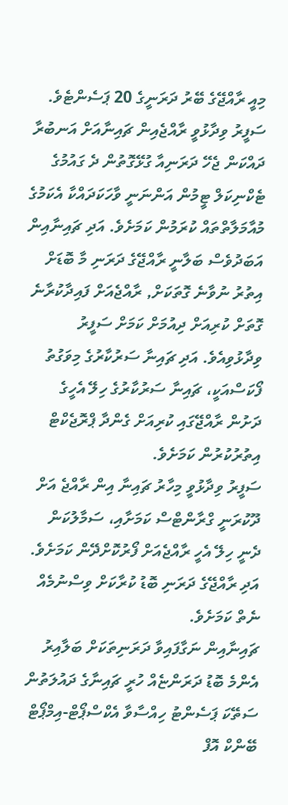މިއީ ރާއްޖޭގެ ބޭރު ދަރަނީގެ 20 ޕަސެންޓެވެ.
ސަފީރު ވިދާޅުވީ ރާއްޖެއިން ޗައިނާއަށް އަނބުރާ ދައްކަން ޖެހޭ ދަރަނިއާ ގުޅޭގޮތުން ދެ ގައުމުގެ ޓެކްނިކަލް ޓީމުން އަންނަނީ ވާހަކަދައްކާ އެކަމުގެ މުއާމަލާތްތައް ކުރަމުން ކަމަށެވެ. އަދި ޗައިނާއިން އަބަދުވެސް ބަލާނީ ރާއްޖޭގެ ދަރަނި މާ ބޮޑަށް އިތުރު ނުވާނެ ގޮތަކަށް, ރާއްޖެއަށް ފައިދާކުރާނެ ގޮތަށް ކުރިއަށް ދިއުމަށް ކަމަށް ސަފީރު ވިދާޅުވިއެވެ. އަދި ޗައިނާ ސަރުކާރުގެ މިވަގުތު ފޯކަސްއަކީ، ޗައިނާ ސަރުކާރުގެ ހިލޭ އެހީގެ ދަށުން ރާއްޖޭގައި ކުރިއަށް ގެންދާ ޕްރޮޖެކްޓް އިތުރުކުރުން ކަމަށެވެ.
ސަފީރު ވިދާޅުވީ މިހާރު ޗައިނާ އިން ރާއްޖެ އަށް ދޫކުރަނީ ގްރާންޓްސް ކަމަށާއި، ސަމާލުކަން ދެނީ ހިލޭ އެހީ ރާއްޖެއަށް ފޯރުކޮށްދޭން ކަމަށެވެ. އަދި ރާއްޖޭގެ ދަރަނި ބޮޑު ކުރާކަށް ވިސްނުމެއް ނެތް ކަމަށެވެ.
ޗައިނާއިން ނަގާފައިވާ ދަރަނިތަކަށް ބަލާއިރު އެންމެ ބޮޑު ދަރަންޏެއް ހުރީ ޗައިނާގެ ދައުލަތުން ސަތޭކަ ޕަސެންޓު ހިއްސާވާ އެކްސްޕޯޓް-އިމްޕޯޓް ބޭންކް އޮފް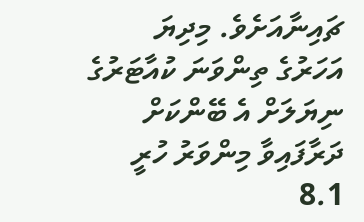ޗައިނާއަށެވެ. މިދިޔަ އަހަރުގެ ތިންވަނަ ކުއާޓަރުގެ ނިޔަލަށް އެ ބޭންކަށް ދަރާފައިވާ މިންވަރު ހުރީ 8.1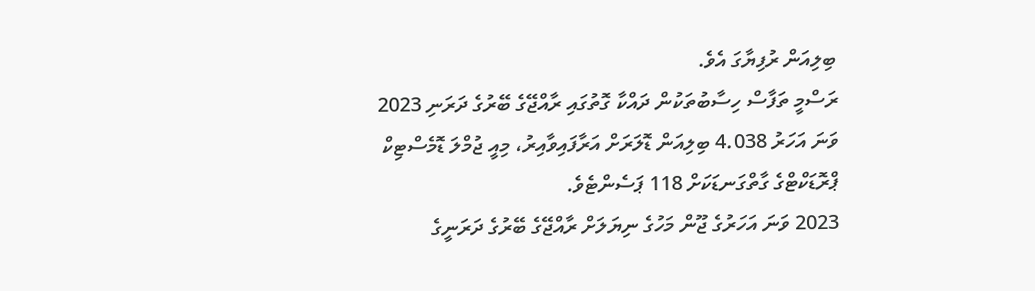ބިލިއަން ރުފިޔާގަ އެވެ.
ރަސްމީ ތަފާސް ހިސާބުތަކުން ދައްކާ ގޮތުގައި ރާއްޖޭގެ ބޭރުގެ ދަރަނި 2023 ވަނަ އަހަރު 4.038 ބިލިއަން ޑޮލަރަށް އަރާފައިވާއިރު، މިއީ ޖުމްލަ ޑޮމެސްޓިކް ޕްރޮޑަކްޓްގެ ގާތްގަނޑަކަށް 118 ޕަސެންޓެވެ.
2023 ވަނަ އަހަރުގެ ޖޫން މަހުގެ ނިޔަލަށް ރާއްޖޭގެ ބޭރުގެ ދަރަނީގެ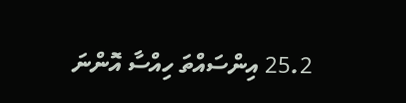25.2 އިންސައްތަ ހިއްސާ އޮންނަ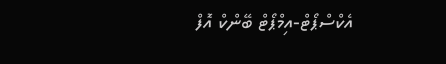އެކްސްޕޯޓް-އިމްޕޯޓް ބޭންކް އޮފް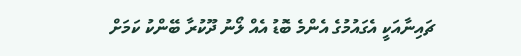ޗައިނާއަކީ އެގައުމުގެ އެންމެ ބޮޑު އެއް ލޯނު ދޫކުރާ ބޭންކު ކަމަށް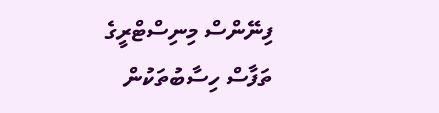ފިނޭންސް މިނިސްޓްރީގެ ތަފާސް ހިސާބުތަކުން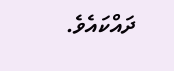ދައްކައެވެ.